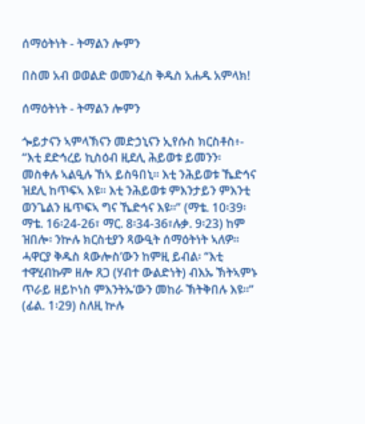ሰማዕትነት - ትማልን ሎምን

በስመ አብ ወወልድ ወመንፈስ ቅዱስ አሐዱ አምላክ!

ሰማዕትነት - ትማልን ሎምን

ጐይታናን ኣምላኽናን መድኃኒናን ኢየሱስ ክርስቶስ፥- “እቲ ደድኅረይ ኪስዕብ ዚደሊ ሕይወቱ ይመንን፡ መስቀሉ ኣልዒሉ ኸኣ ይስዓበኒ። እቲ ንሕይወቱ ኼድኅና ዝደሊ ከጥፍኣ እዩ። እቲ ንሕይወቱ ምእንታይን ምእንቲ ወንጌልን ዜጥፍኣ ግና ኼድኅና እዩ።” (ማቴ. 10፡39፡ ማቴ. 16፡24-26፣ ማር. 8፡34-36፣ሉቃ. 9፡23) ከም ዝበሎ፡ ንኵሉ ክርስቲያን ጻውዒት ሰማዕትነት ኣለዎ። ሓዋርያ ቅዱስ ጳውሎስ’ውን ከምዚ ይብል፡ “እቲ ተዋሂብኩም ዘሎ ጸጋ (ሃብተ ውልድነት) ብእኡ ኽትኣምኑ ጥራይ ዘይኮነስ ምእንትኡ’ውን መከራ ኽትቅበሉ እዩ።” (ፊል. 1፡29) ስለዚ ኵሉ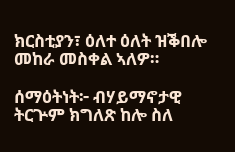ክርስቲያን፣ ዕለተ ዕለት ዝቕበሎ መከራ መስቀል ኣለዎ።

ሰማዕትነት፦ ብሃይማኖታዊ ትርጕም ክግለጽ ከሎ ስለ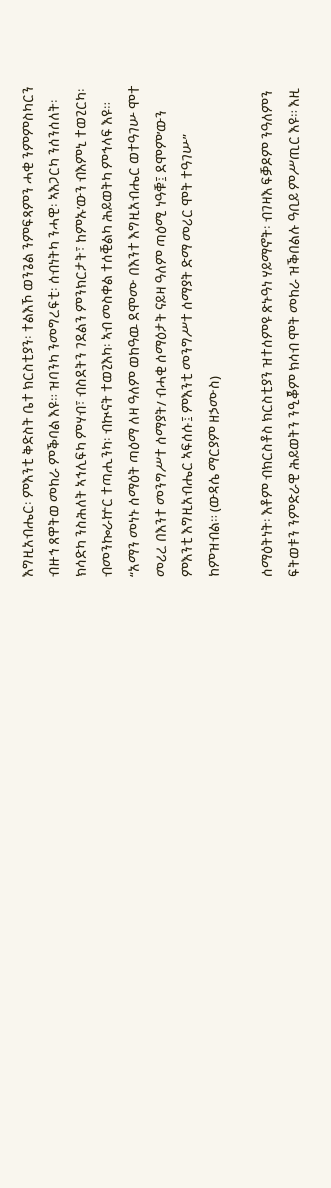እግዚአብሔር፡ ምእንቲ ቅድስት ቤተ ክርስቲያን፡ ተልእኾ ወንጌል ንምፍጻምን ሓቂ ንምምስካርን ብዙኅ ጸዋትወ መከራ ምቕባል እዩ። ዝባንካ ንመግረፍቲ፡ ሰብነትካ ንሓዊ፡ ኣእጋርካ ንሰንሰለት፡ ክሳድካ ንስሕለት ኣኅሊፍካ ምሃብ፣ ብስደትን ገደልን ምንክርታት፣ ከምኡ’ውን ብእምኒ ተወጊርካ፡ ብመንኰራኵር ተጣሒንካ፡ ብኲናት ተወጊእካ፡ ኣብ መስቀል ተሰቒልካ ሕይወትካ ምኅላፍ እዩ። “አማን መነኑ ሰማዕት ጣዕማ ለዛ ዓለም ወከዓዉ ደሞሙ በእንተ እግዚአብሔር ወተዓገሡ ሞተ መሪረ በእንተ መንግሥተ ሰማያት/ ብሓቂ ሰማዕታት ናይዛ ዓለም ጣዕሚ ነዓቑ፤ ደሞም’ውን ምእንቲ እግዚአብሔር ኣፍሰሱ፤ ምእንቲ መንግሥተ ሰማያት ድማ መሪር ሞት ተዓገሡ” ከምዝብል። (ውዳሴ ማርያም ዘኃሙስ)

ሰማዕትነት፡ እቶም ብክርስቶስ ክርስቲያን ዝተሰምዩ ጽኑዓነ ሃይማኖት፡ ብገዛእ ፍቓዶም ንዓለምን ፍትወቱን ንምድራዊ ሕይወትን ንዒቖም ክሳብ ሞት መከራ ዝቕበልሉ ዓቢይ ምሥጢር እዩ። እዚ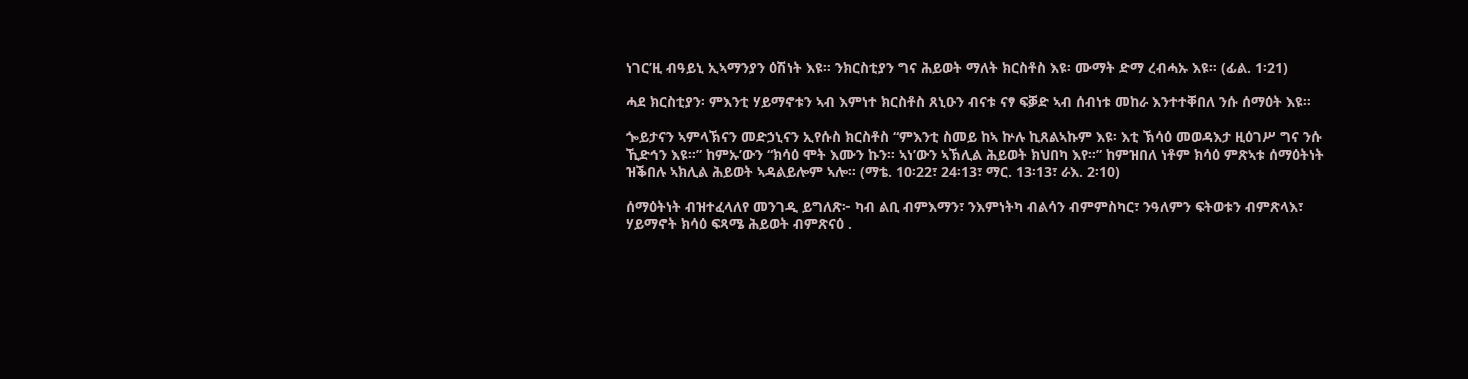ነገር’ዚ ብዓይኒ ኢኣማንያን ዕሽነት እዩ። ንክርስቲያን ግና ሕይወት ማለት ክርስቶስ እዩ፡ ሙማት ድማ ረብሓኡ እዩ። (ፊል. 1፡21)

ሓደ ክርስቲያን፡ ምእንቲ ሃይማኖቱን ኣብ እምነተ ክርስቶስ ጸኒዑን ብናቱ ናፃ ፍቓድ ኣብ ሰብነቱ መከራ እንተተቐበለ ንሱ ሰማዕት እዩ።

ጐይታናን ኣምላኽናን መድኃኒናን ኢየሱስ ክርስቶስ “ምእንቲ ስመይ ከኣ ኵሉ ኪጸልኣኩም እዩ፡ እቲ ኽሳዕ መወዳእታ ዚዕገሥ ግና ንሱ ኺድኅን እዩ።” ከምኡ’ውን “ክሳዕ ሞት እሙን ኩን። ኣነ’ውን ኣኽሊል ሕይወት ክህበካ እየ።” ከምዝበለ ነቶም ክሳዕ ምጽኣቱ ሰማዕትነት ዝቕበሉ ኣክሊል ሕይወት ኣዳልይሎም ኣሎ። (ማቴ. 10፡22፣ 24፡13፣ ማር. 13፡13፣ ራእ. 2፡10)

ሰማዕትነት ብዝተፈላለየ መንገዲ ይግለጽ፦ ካብ ልቢ ብምእማን፣ ንእምነትካ ብልሳን ብምምስካር፣ ንዓለምን ፍትወቱን ብምጽላእ፣ ሃይማኖት ክሳዕ ፍጻሜ ሕይወት ብምጽናዕ .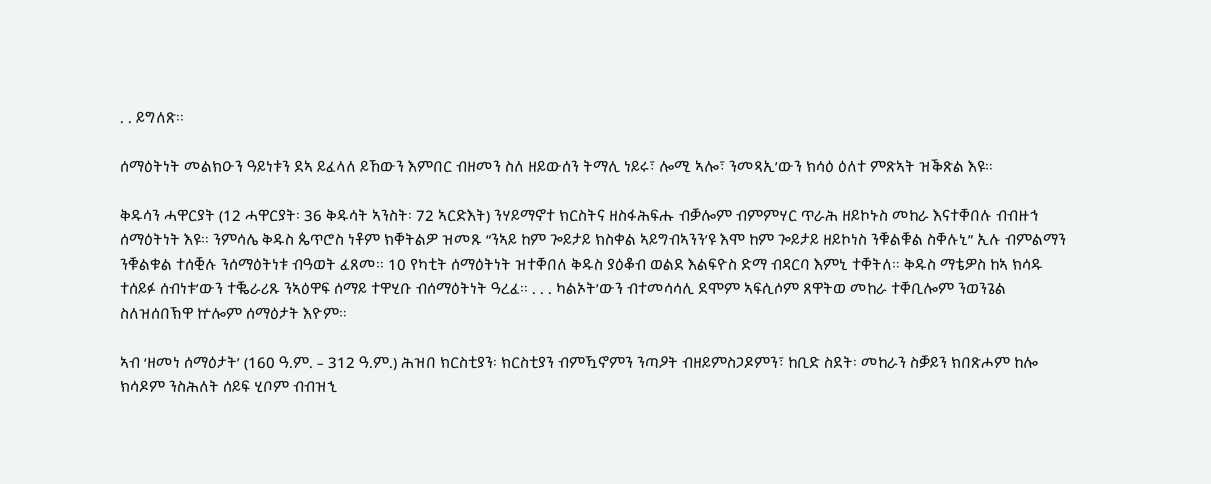. . ይግለጽ።

ሰማዕትነት መልክዑን ዓይነቱን ደኣ ይፈላለ ይኸውን እምበር ብዘመን ስለ ዘይውሰን ትማሊ ነይሩ፣ ሎሚ ኣሎ፣ ንመጻኢ’ውን ክሳዕ ዕለተ ምጽኣት ዝቕጽል እዩ።

ቅዱሳን ሓዋርያት (12 ሓዋርያት፡ 36 ቅዱሳት ኣንስት፡ 72 ኣርድእት) ንሃይማኖተ ክርስትና ዘስፋሕፍሑ ብቓሎም ብምምሃር ጥራሕ ዘይኮኑስ መከራ እናተቐበሉ ብብዙኅ ሰማዕትነት እዩ። ንምሳሌ ቅዱስ ጴጥሮስ ነቶም ክቐትልዎ ዝመጹ “ንኣይ ከም ጐይታይ ክስቀል ኣይግብኣንን’ዩ እሞ ከም ጐይታይ ዘይኮነስ ንቑልቑል ስቐሉኒ” ኢሉ ብምልማን ንቑልቁል ተሰቒሉ ንሰማዕትነቱ ብዓወት ፈጸመ። 10 የካቲት ሰማዕትነት ዝተቐበለ ቅዱስ ያዕቆብ ወልደ እልፍዮስ ድማ ብዳርባ እምኒ ተቐትለ። ቅዱስ ማቴዎስ ከኣ ክሳዱ ተሰይፉ ሰብነቱ’ውን ተቘራሪጹ ንኣዕዋፍ ሰማይ ተዋሂቡ ብሰማዕትነት ዓረፈ። . . . ካልኦት’ውን ብተመሳሳሊ ደሞም ኣፍሲሶም ጸዋትወ መከራ ተቐቢሎም ንወንጌል ስለዝሰበኽዋ ኵሎም ሰማዕታት እዮም።

ኣብ ‘ዘመነ ሰማዕታት’ (160 ዓ.ም. – 312 ዓ.ም.) ሕዝበ ክርስቲያን፡ ክርስቲያን ብምዃኖምን ንጣዖት ብዘይምስጋዶምን፣ ከቢድ ስደት፡ መከራን ስቓይን ክበጽሖም ከሎ ክሳዶም ንስሕለት ሰይፍ ሂቦም ብብዝኂ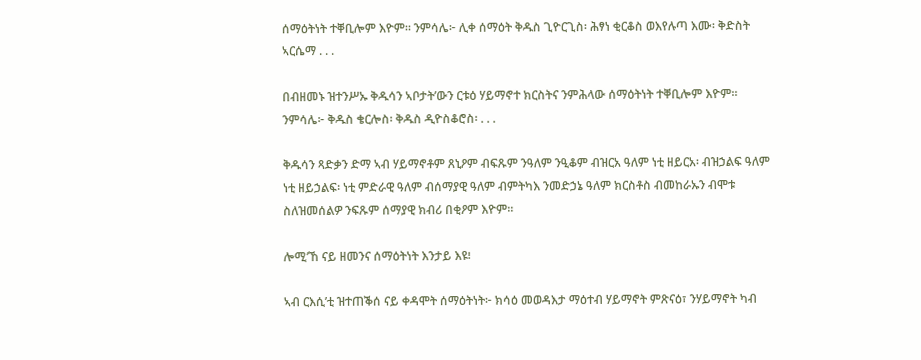ሰማዕትነት ተቐቢሎም እዮም። ንምሳሌ፦ ሊቀ ሰማዕት ቅዱስ ጊዮርጊስ፡ ሕፃነ ቂርቆስ ወእየሉጣ እሙ፡ ቅድስት ኣርሴማ . . .

በብዘመኑ ዝተንሥኡ ቅዱሳን ኣቦታት’ውን ርቱዕ ሃይማኖተ ክርስትና ንምሕላው ሰማዕትነት ተቐቢሎም እዮም። ንምሳሌ፦ ቅዱስ ቄርሎስ፡ ቅዱስ ዲዮስቆሮስ፡ . . .

ቅዱሳን ጻድቃን ድማ ኣብ ሃይማኖቶም ጸኒዖም ብፍጹም ንዓለም ንዒቆም ብዝርአ ዓለም ነቲ ዘይርአ፡ ብዝኃልፍ ዓለም ነቲ ዘይኃልፍ፡ ነቲ ምድራዊ ዓለም ብሰማያዊ ዓለም ብምትካእ ንመድኃኔ ዓለም ክርስቶስ ብመከራኡን ብሞቱ ስለዝመሰልዎ ንፍጹም ሰማያዊ ክብሪ በቂዖም እዮም።

ሎሚ’ኸ ናይ ዘመንና ሰማዕትነት እንታይ እዩ፧

ኣብ ርእሲ’ቲ ዝተጠቕሰ ናይ ቀዳሞት ሰማዕትነት፦ ክሳዕ መወዳእታ ማዕተብ ሃይማኖት ምጽናዕ፣ ንሃይማኖት ካብ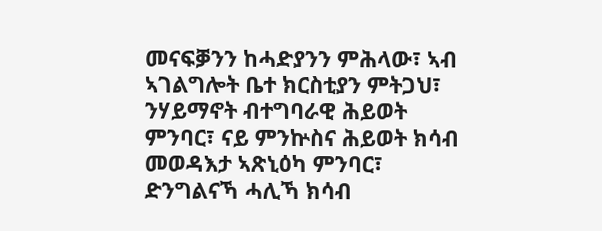መናፍቓንን ከሓድያንን ምሕላው፣ ኣብ ኣገልግሎት ቤተ ክርስቲያን ምትጋህ፣ ንሃይማኖት ብተግባራዊ ሕይወት ምንባር፣ ናይ ምንኵስና ሕይወት ክሳብ መወዳእታ ኣጽኒዕካ ምንባር፣ ድንግልናኻ ሓሊኻ ክሳብ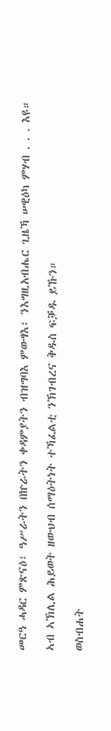መርዓ ሓዳር ምጽናዕ፣ ዓሥራትን በኵራትን ቀዳምያትን ብዝግባእ ምውፃእ፣ ንእግዚአብሔር ጊዜኻ ሠዊዕካ ምሃብ . . . እዩ።

ኣብ ኣኽሊል ሕይወት ዘውህብ ሰማዕትነት ተኻፈልቲ ንኽገብረና ቅዱስ ፍቓዱ ይኹን።

ወስብሐት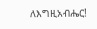ለእግዚአብሔር!